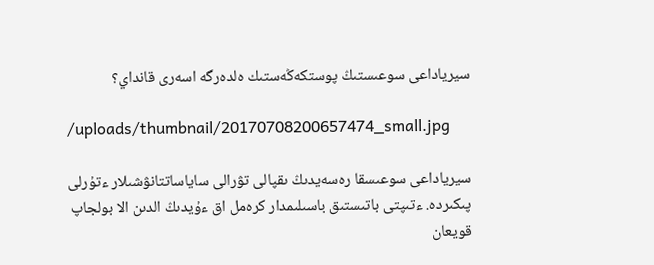سيرياداعى سوعىستىڭ پوستكەڭەستىك ەلدەرگە اسەرى قانداي؟

/uploads/thumbnail/20170708200657474_small.jpg

سيرياداعى سوعىسقا رەسەيدىڭ ىقپالى تۋرالى ساياساتتانۋشىلار ءتۇرلى پىكىردە. ءتىپتى باتىستىق باسىلىمدار كرەمل اق ءۇيدىڭ الدىن الا بولجاپ قويعان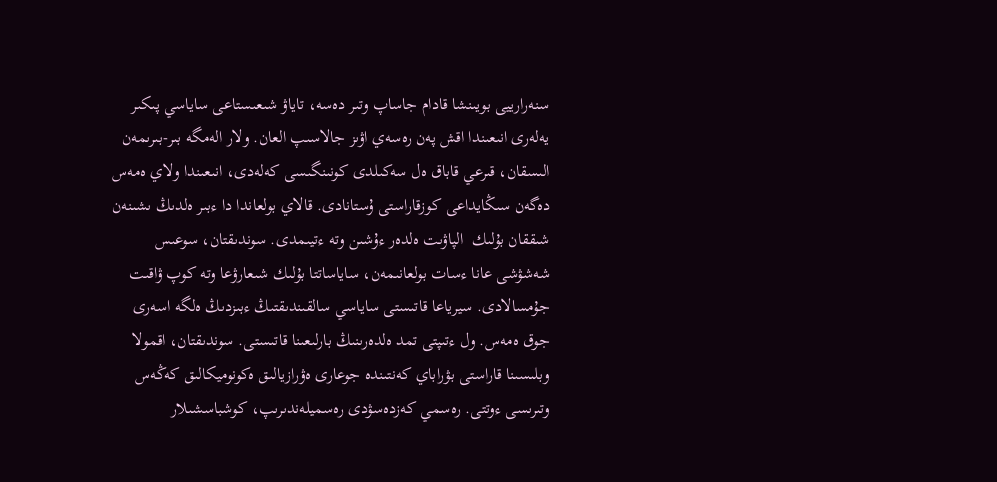سنەرارييى بويىنشا قادام جاساپ وتىر دەسە، تاياۋ شىعىستاعى ساياسي پىكىر يەلەرى انىعىندا اقش پەن رەسەي اۋىز جالاسىپ العان. ولار الەمگە بىر-بىرىمەن الىسقان، قىرعي قاباق ەل سەكىلدى كونىنگىسى كەلەدى، انىعىندا ولاي ەمەس دەگەن سىڭايداعى كوزقاراستى ۇستانادى. قالاي بولعاندا دا ءبىر ەلدىڭ ىشىنەن شىققان بۇلىك  الپاۋىت ەلدەر ءۇشىن وتە ءتيىمدى. سوندىقتان، سوعىس شەشۋشى عانا ءسات بولعانىمەن، ساياساتتا بۇلىك شىعارۋعا وتە كوپ ۋاقىت جۇمسالادى. سيرياعا قاتىستى ساياسي سالقىندىقتىڭ ءبىزدىڭ ەلگە اسەرى جوق ەمەس. ول ءتىپتى تمد ەلدەرىنىڭ بارلىعىنا قاتىستى. سوندىقتان، اقمولا وبلىسىنا قاراستى بۋراباي كەنتىندە جوعارى ەۋرازيالىق ەكونوميكالىق كەڭەس  وتىرىسى ءوتتى. رەسمي كەزدەسۋدى رەسميلەندىرىپ، كوشباسشىلار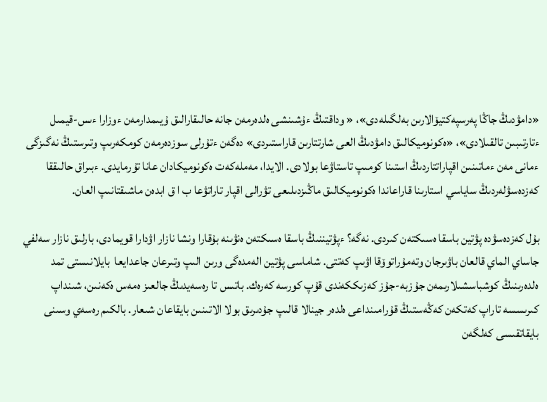«دامۋدىڭ جاڭا پەرسپەكتيۆالارىن بەلگىلەدى»، « وداقتىڭ ءۇشىنشى ەلدەرمەن جانە حالىقارالىق ۇيىمدارمەن ءوزارا ءىس-قيمىل ءتارتىبىن تالقىلادى»، «ەكونوميكالىق دامۋدىڭ العى شارتتارىن قاراستىردى» دەگەن ءتۇرلى سوزدەرمەن كومكەرىپ وتىرستىڭ نەگىزگى ءمانى مەن ءماتىنىن اقپاراتتاردىڭ استىنا كومىپ تاستاۋعا بولادى. الايدا، مەملەكەت ەكونوميكادان عانا تۇرمايدى. ءبىراق حالىققا كەزدەسۋلەردىڭ ساياسي استارىنا قاراعاندا ەكونوميكالىق ماڭىزدىلىعى تۋرالى اقپار تاراتۋعا ب ا ق ابدەن ماشىقتانىپ العان.

بۇل كەزدەسۋدە پۋتين باسقا ەسىكتەن كىردى. نەگە؟ ءپۋتيننىڭ باسقا ەسىكتەن ەنۋىنە بۇقارا ونشا نازار اۋدارا قويمادى، بارلىق نازار سەلفي جاساي الماي قالعان باۋىرجان وتەمۇراتوۆقا اۋىپ كەتتى. شاماسى پۋتين الەمدەگى ورىن الىپ وتىرعان جاعدايعا  بايلانىستى تمد ەلدەرىنىڭ كوشباسشىلارىمەن جۇزبە-جۇز كەزىككەندى قۇپ كورسە كەرەك. باتىس تا رەسەيدىڭ جالعىز ەمەس ەكەنىن، شىنداپ كىرىسسە تاراپ كەتكەن كەڭەستىڭ قۇرامىنداعى ەلدەر جينالا قالىپ جۇدىرىق بولا الاتىنىن بايقاعان شىعار. بالكىم رەسەي وسىنى بايقاتقىسى كەلگەن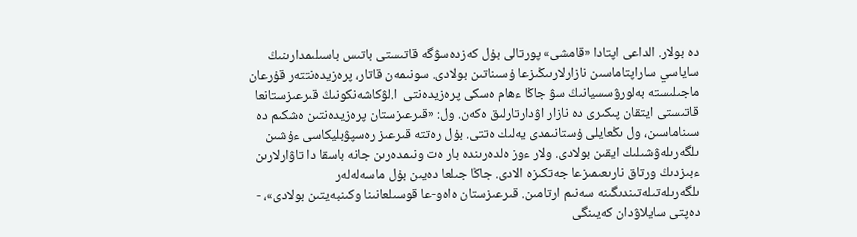دە بولار. الداعى اپتادا «قامشى» پورتالى بۇل كەزدەسۋگە قاتىستى باتىس باسىلىمدارىنىڭ ساياسي ساراپتاماسىن نازارلارىىڭىزعا ۇسىناتىن بولادى. سونىمەن قاتار، پرەزيدەنتتەر قۇرعان ماجىلىستە بەلورۋسسيانىڭ سۋ جاڭا ءھام ەسكى پرەزيدەنتى  ا.لۋكاشەنكونىڭ قىرعىزستانعا قاتىستى ايتقان پىكىرى دە نازار اۋدارتارلىق ەكەن. ول: «قىرعىزستان پرەزيدەنتىن ەشكىم دە سىناماسىن، ول ىڭعايلى ۇستانىمدى يەلىك ەتتى. بۇل رەتتە قىرعىز رەسپۋبليكاسى ءۇشىن ىلگەرىلەۋشىلىك ايقىن بولادى. ولار ءوز ەلدەرىندە بار ەت ونىمدەرىن جانە باسقا دا تاۋارلارىن ءبىزدىڭ ورتاق نارىعىمىزعا جەتكىزە الادى. جاڭا جىلعا دەيىن بۇل ماسەلەلەر ىلگەرىلەتىلەتىندىگىنە سەنىم ارتامىن. قىرعىزستان ەاەو-عا قوسىلعانىنا وكىنبەيتىن بولادى»، - دەپتى سايلاۋدان كەيىنگى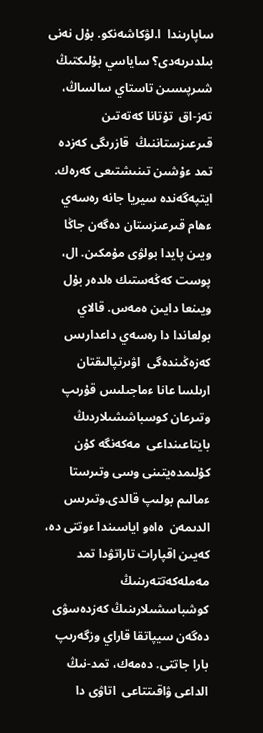ساپارىندا  ا.لۋكاشەنكو. بۇل نەنى بىلدىرىەدى؟ ساياسي بۇلىكتىڭ شىرپىسىن تاستاي سالساڭ، تەز-اق  تۇتانا كەتەتىن قىرعىزستاننىڭ  قازرىگى كەزدە تمد ءۇشىن تىنىشتىعى كەرەك. ايتپەگەندە سيريا جانە رەسەي ءھام قىرعىزستان دەگەن جاڭا ويىن پايدا بولۋى مۇمكىن. ال، پوست كەڭەستىك ەلدەر بۇل ويىنعا دايىن ەمەس. قالاي بولعاندا دا رەسەي داعدارىس كەزەڭىندەگى  اۋىرتپالىقتان ارىلسا عانا ءماجىلىس قۇرىپ وتىرعان كوسباششىلاردىڭ بايتاعىنداعى  مەكەنگە كۇن كۇلىمدەيتىنى وسى وتىرستا ءمالىم بولىپ قالدى.وتىرىس الدىمەن  ەاەو اياسىندا ءوتتى دە، كەيىن اقپارات تاراتۋدا تمد مەملەكەتتەرىنىڭ كوشباسشىلارىنىڭ كەزدەسۋى دەگەن سيپاتقا قاراي وزگەرىپ بارا جاتتى. دەمەك، تمد-نىڭ  الداعى ۋاقىتتاعى  اتاۋى دا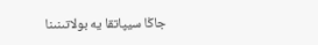جاڭا سيپاتقا يە بولاتىنىنا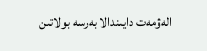الەۋمەت دايىندالا بەرسە بولاتىن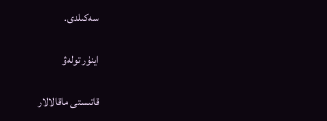سەكىلدى.

اينۇر تولەۋ

قاتىستى ماقالالار